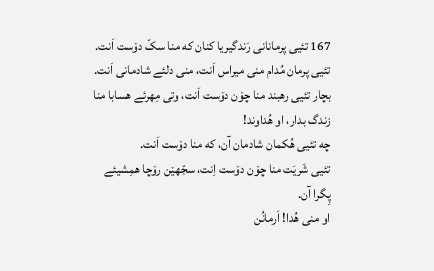167 تئیی پرمانانی رَندگیریا کنان که منا سکّ دۆست اَنت.
تئیی پرمان مُدام منی میراس اَنت، منی دلئے شادمانی اَنت.
بچار تئیی رهبند منا چۆن دۆست اَنت، وتی مِهرئے هسابا منا زندگ بدار، او هُداوند!
چه تئیی هُکمان شادمان آن، که منا دۆست اَنت.
تئیی شَریَت منا چۆن دۆست اِنت، سجّهێن رۆچا همِشیئے پِگرا آن.
او منی هُدا! اَرمانُن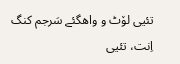تئیی لۆٹ و واهگئے سَرجم کنگ اِنت، تئیی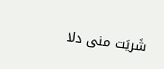شَریَت منی دلا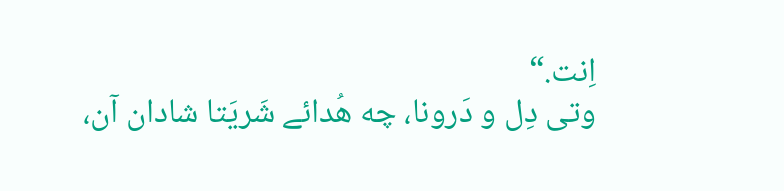اِنت.“
وتی دِل و دَرونا، چه هُدائے شَریَتا شادان آن،